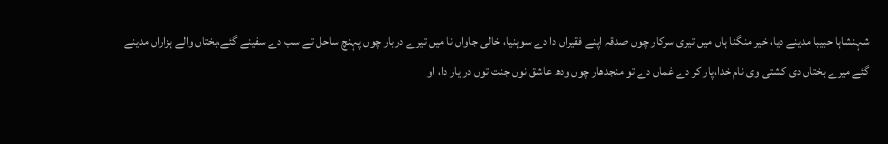شہنشاہا حبیبا مدینے دیا، خیر منگنا ہاں میں تیری سرکار چوں صدقہ اپنے فقیراں دا دے سوہنیا، خالی جاواں نا میں تیرے دربار چوں پہنچ ساحل تے سب دے سفینے گئے،بختاں والے ہزاراں مدینے گئے میرے بختاں دی کشتی وی نام خدا،پار کر دے غماں دے تو منجدھار چوں ودھ عاشق نوں جنت توں در یار دا، او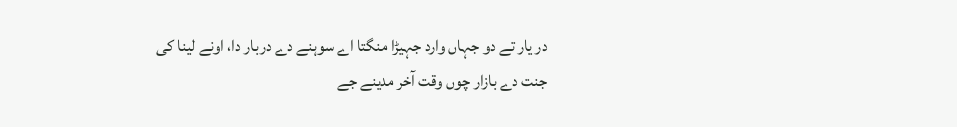در یار تے دو جہاں وارد جہیڑا منگتا اے سوہنے دے دربار دا، اونے لینا کی جنت دے بازار چوں وقت آخر مدینے جے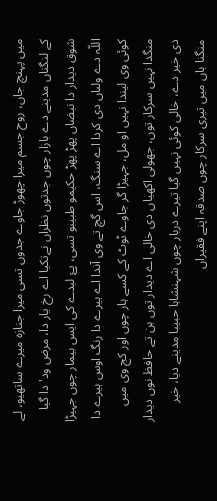میں پہنچ جاں، روح جسم میرا چھوڑ جاوے جدوں تسی میرا جنازہ میرے ساتھیو، لے کے لنگناں مدینے دے بازار چوں جدتوں نظراں نےتکیا اے رخ یار دا، مرض ود'دا گیا شوق دیدار دا نبضاں پھڑ پھڑ حکیمو طبیبو تسی، پۓ لبدے کی ایس بیمار چوں جہیڑا اللّہ دے ولںاں دی کردا اے سنگ، اس گچ تے وی آندا اے ہیرے دا رنگ اوس ہیرے دا کوئی وی لیندا نہیں او مل، جہیڑا گر جاوے ٹوٹ کے کسے ہار چوں اور کج وی میں منگدا نہیں سرکار توں، جھولی اکھیاں دی خالی اے دیدار توں ہن تے حافظ نوں دیدار دی خیر دے، خالی کوئی نہیں گیا تیرے دربار چوں شہنشاہا حبیبا مدینے دیا، خیر منگنا ہاں میں تیری سرکار چوں صدقہ اپنے فقیراں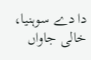دا دے سوہنیا، خالی جاواں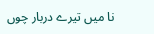نا میں تیرے دربار چوں